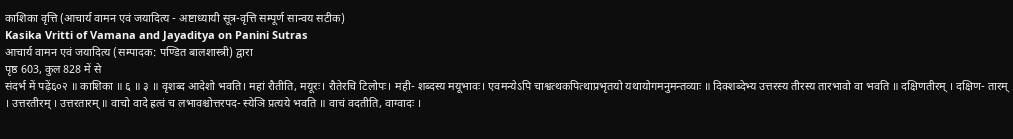काशिका वृत्ति (आचार्य वामन एवं जयादित्य - अष्टाध्यायी सूत्र-वृत्ति सम्पूर्ण सान्वय सटीक)
Kasika Vritti of Vamana and Jayaditya on Panini Sutras
आचार्य वामन एवं जयादित्य (सम्पादक: पण्डित बालशास्त्री) द्वारा
पृष्ठ 603, कुल 828 में से
संदर्भ में पढ़ें६०२ ॥ काशिका ॥ ६ ॥ ३ ॥ वृशब्द आदेशो भवति। महां रौतीति, मयूरः। रौतेरचि टिलोपः। मही- शब्दस्य मयूभावः। एवमन्येऽपि चाश्वत्थकपित्थाप्रभृतयो यथायोगमनुमन्तव्याः ॥ दिक्शब्देभ्य उत्तरस्य तीरस्य तारभावो वा भवति ॥ दक्षिणतीरम् । दक्षिण- तारम् । उत्तरतीरम् । उत्तरतारम् ॥ वाचो वादे ह्रत्वं च लभावश्चोत्तरपद- स्येञि प्रत्यये भवति ॥ वाचं वदतीति, वाग्वादः ।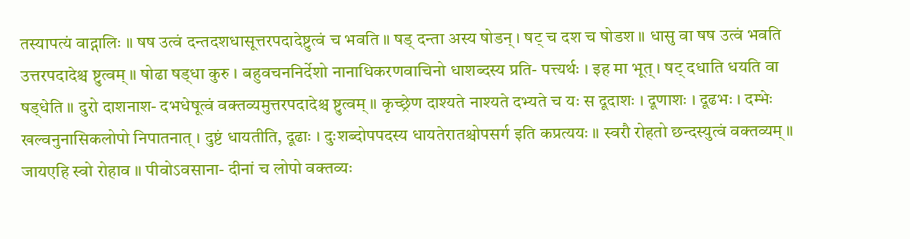तस्यापत्यं वाद्गालिः ॥ षष उत्वं दन्तदशधासूत्तरपदादेष्टुत्वं च भवति ॥ षड् दन्ता अस्य षोडन् । षट् च दश च षोडश ॥ धासु वा षष उत्वं भवति उत्तरपदादेश्च ष्टुत्वम् ॥ षोढा षड्धा कुरु । बहुवचननिर्देशो नानाधिकरणवाचिनो धाशब्दस्य प्रति- पत्त्यर्थः । इह मा भूत् । षट् दधाति धयति वा षड्धेति ॥ दुरो दाशनाश- दभधेषूत्वं वक्तव्यमुत्तरपदादेश्च ष्टुत्वम् ॥ कृच्छ्रेण दाश्यते नाश्यते दभ्यते च यः स दूदाशः । दूणाशः । दूढभः । दम्भेः खल्वनुनासिकलोपो निपातनात् । दुष्टं धायतीति, दूढाः । दुःशब्दोपपदस्य धायतेरातश्चोपसर्ग इति कप्रत्ययः ॥ स्वरौ रोहतो छन्दस्युत्वं वक्तव्यम् ॥ जायएहि स्वो रोहाव ॥ पीवोऽवसाना- दीनां च लोपो वक्तव्यः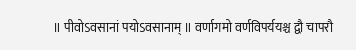॥ पीवोऽवसानां पयोऽवसानाम् ॥ वर्णागमो वर्णविपर्ययश्च द्वौ चापरौ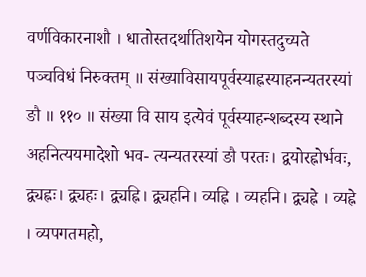वर्णविकारनाशौ । धातोस्तदर्थातिशयेन योगस्तदुच्यते पञ्चविधं निरुक्तम् ॥ संख्याविसायपूर्वस्याह्नस्याहनन्यतरस्यां ङौ ॥ ११० ॥ संख्या वि साय इत्येवं पूर्वस्याहन्शब्दस्य स्थाने अहनित्ययमादेशो भव- त्यन्यतरस्यां ङौ परतः। द्वयोरह्नोर्भवः, द्व्यह्नः। द्व्यहः। द्व्यह्नि। द्व्यहनि। व्यह्नि । व्यहनि। द्व्यह्ने । व्यह्ने । व्यपगतमहो,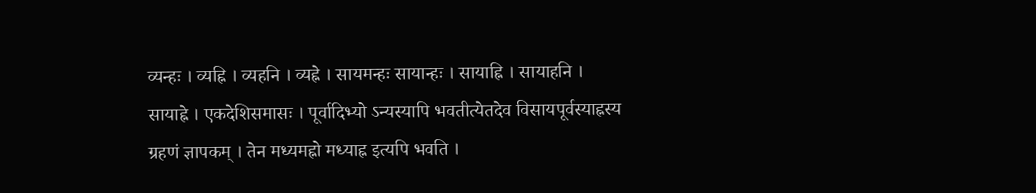व्यन्हः । व्यह्नि । व्यहनि । व्यह्ने । सायमन्हः सायान्हः । सायाह्नि । सायाहनि । सायाह्ने । एकदेशिसमासः । पूर्वादिभ्यो ऽन्यस्यापि भवतीत्येतदेव विसायपूर्वस्याह्नस्य ग्रहणं ज्ञापकम् । तेन मध्यमह्नो मध्याह्न इत्यपि भवति ।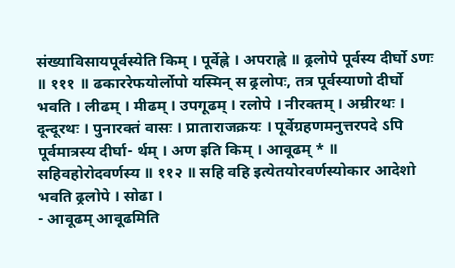संख्याविसायपूर्वस्येति किम् । पूर्वेह्ने । अपराह्वे ॥ ढ्रलोपे पूर्वस्य दीर्घो ऽणः ॥ १११ ॥ ढकाररेफयोर्लोपो यस्मिन् स ढ्रलोपः, तत्र पूर्वस्याणो दीर्घो भवति । लीढम् । मीढम् । उपगूढम् । रलोपे । नीरक्तम् । अम्रीरथः । दून्दूरथः । पुनारक्तं वासः । प्राताराजक्रयः । पूर्वेग्रहणमनुत्तरपदे ऽपि पूर्वमात्रस्य दीर्घा- र्थम् । अण इति किम् । आवूढम् * ॥ सहिवहोरोदवर्णस्य ॥ ११२ ॥ सहि वहि इत्येतयोरवर्णस्योकार आदेशो भवति ढ्रलोपे । सोढा ।
- आवूढम् आवूढमिति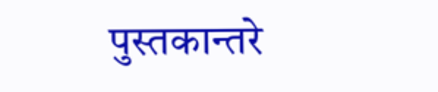पुस्तकान्तरे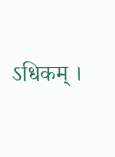ऽधिकम् ।